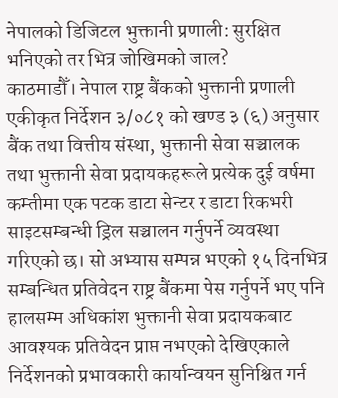नेपालको डिजिटल भुक्तानी प्रणाली: सुरक्षित भनिएको तर भित्र जोखिमको जाल?
काठमाडौँ। नेपाल राष्ट्र बैंकको भुक्तानी प्रणाली एकीकृत निर्देशन ३/०८१ को खण्ड ३ (६) अनुसार बैंक तथा वित्तीय संस्था, भुक्तानी सेवा सञ्चालक तथा भुक्तानी सेवा प्रदायकहरूले प्रत्येक दुई वर्षमा कम्तीमा एक पटक डाटा सेन्टर र डाटा रिकभरी साइटसम्बन्धी ड्रिल सञ्चालन गर्नुपर्ने व्यवस्था गरिएको छ। सो अभ्यास सम्पन्न भएको १५ दिनभित्र सम्बन्धित प्रतिवेदन राष्ट्र बैंकमा पेस गर्नुपर्ने भए पनि हालसम्म अधिकांश भुक्तानी सेवा प्रदायकबाट आवश्यक प्रतिवेदन प्राप्त नभएको देखिएकाले निर्देशनको प्रभावकारी कार्यान्वयन सुनिश्चित गर्न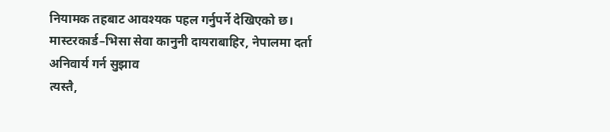नियामक तहबाट आवश्यक पहल गर्नुपर्ने देखिएको छ।
मास्टरकार्ड–भिसा सेवा कानुनी दायराबाहिर, नेपालमा दर्ता अनिवार्य गर्न सुझाव
त्यस्तै,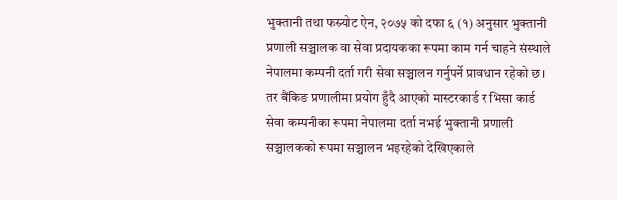भुक्तानी तथा फस्र्योट ऐन, २०७५ को दफा ६ (१) अनुसार भुक्तानी प्रणाली सञ्चालक वा सेवा प्रदायकका रूपमा काम गर्न चाहने संस्थाले नेपालमा कम्पनी दर्ता गरी सेवा सञ्चालन गर्नुपर्ने प्रावधान रहेको छ। तर बैंकिङ प्रणालीमा प्रयोग हुँदै आएको मास्टरकार्ड र भिसा कार्ड सेवा कम्पनीका रूपमा नेपालमा दर्ता नभई भुक्तानी प्रणाली सञ्चालकको रूपमा सञ्चालन भइरहेको देखिएकाले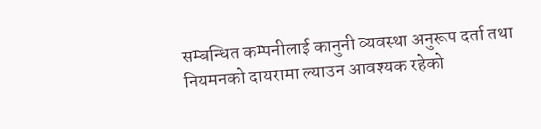सम्बन्धित कम्पनीलाई कानुनी व्यवस्था अनुरूप दर्ता तथा नियमनको दायरामा ल्याउन आवश्यक रहेको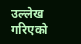उल्लेख गरिएको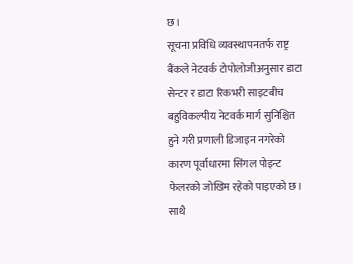छ।
सूचना प्रविधि व्यवस्थापनतर्फ राष्ट्र बैंकले नेटवर्क टोपोलोजीअनुसार डाटा सेन्टर र डाटा रिकभरी साइटबीच बहुविकल्पीय नेटवर्क मार्ग सुनिश्चित हुने गरी प्रणाली डिजाइन नगरेको कारण पूर्वाधारमा सिंगल पोइन्ट फेलरको जोखिम रहेको पाइएको छ। साथै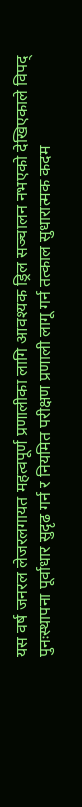यस वर्ष जनरल लेजरलगायत महत्वपूर्ण प्रणालीका लागि आवश्यक ड्रिल सञ्चालन नभएको देखिएकाले विपद् पुनःस्थापना पूर्वाधार सुदृढ गर्न र नियमित परीक्षण प्रणाली लागू गर्न तत्काल सुधारात्मक कदम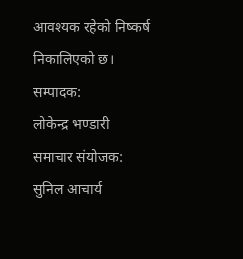आवश्यक रहेको निष्कर्ष निकालिएको छ।
सम्पादक:
लोकेन्द्र भण्डारी
समाचार संयोजक:
सुनिल आचार्य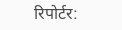रिपोर्टर: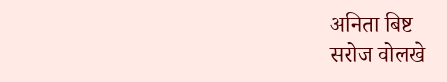अनिता बिष्ट
सरोज वोलखे